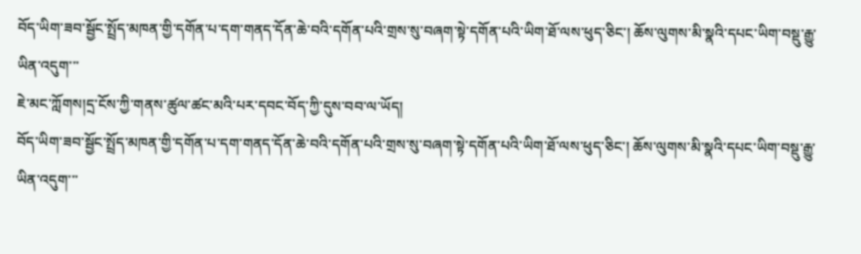བོད་ཡིག་ཟབ་སྦྱོང་སྤྲོད་མཁན་གྱི་དགོན་པ་དག་གནད་དོན་ཆེ་བའི་དགོན་པའི་གྲས་སུ་བཞག་སྟེ་དགོན་པའི་ཡིག་ཐོ་ལས་ཕུད་ཅིང་། ཆོས་ལུགས་མི་སྣའི་དཔང་ཡིག་བསྡུ་རྒྱུ་ཡིན་འདུག་་་
ཇེ་མང་ཀློགས།དྲ་ངོས་ཀྱི་གནས་ཚུལ་ཚང་མའི་པར་དབང་བོད་ཀྱི་དུས་བབ་ལ་ཡོད།
བོད་ཡིག་ཟབ་སྦྱོང་སྤྲོད་མཁན་གྱི་དགོན་པ་དག་གནད་དོན་ཆེ་བའི་དགོན་པའི་གྲས་སུ་བཞག་སྟེ་དགོན་པའི་ཡིག་ཐོ་ལས་ཕུད་ཅིང་། ཆོས་ལུགས་མི་སྣའི་དཔང་ཡིག་བསྡུ་རྒྱུ་ཡིན་འདུག་་་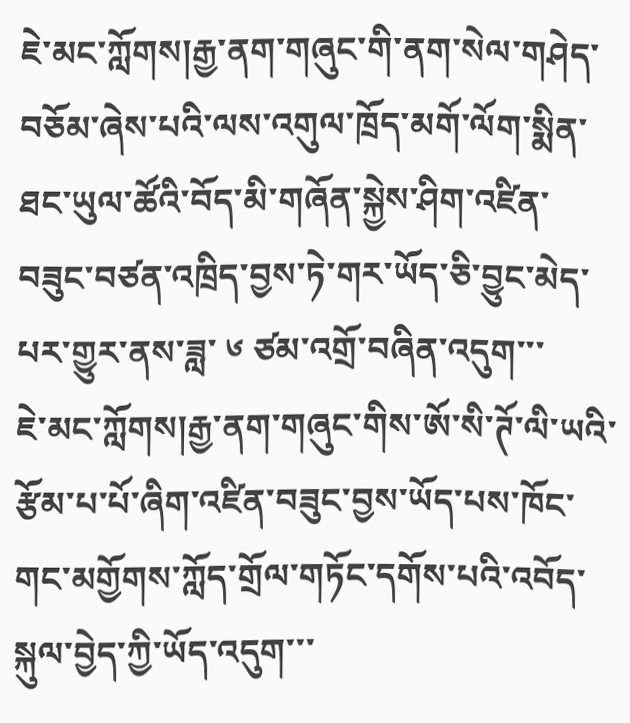ཇེ་མང་ཀློགས།རྒྱ་ནག་གཞུང་གི་ནག་སེལ་གཤེད་བཅོམ་ཞེས་པའི་ལས་འགུལ་ཁྲོད་མགོ་ལོག་སྨིན་ཐང་ཡུལ་ཚོའི་བོད་མི་གཞོན་སྐྱེས་ཤིག་འཛིན་བཟུང་བཙན་འཁྲིད་བྱས་ཏེ་གར་ཡོད་ཅི་བྱུང་མེད་པར་གྱུར་ནས་ཟླ་ ༦ ཙམ་འགྲོ་བཞིན་འདུག་་་
ཇེ་མང་ཀློགས།རྒྱ་ནག་གཞུང་གིས་ཨོ་སི་ཊོ་ལི་ཡའི་རྩོམ་པ་པོ་ཞིག་འཛིན་བཟུང་བྱས་ཡོད་པས་ཁོང་གང་མགྱོགས་ཀློད་གྲོལ་གཏོང་དགོས་པའི་འབོད་སྐུལ་བྱེད་ཀྱི་ཡོད་འདུག་་་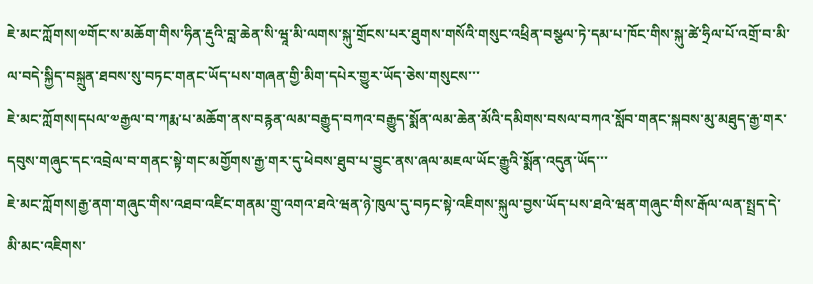ཇེ་མང་ཀློགས།༧གོང་ས་མཆོག་གིས་ཧིན་རྡུའི་བླ་ཆེན་སི་ཝཱ་མི་ལགས་སྐུ་གྲོངས་པར་ཐུགས་གསོའི་གསུང་འཕྲིན་བསྩལ་ཏེ་དམ་པ་ཁོང་གིས་སྐུ་ཚེ་ཧྲིལ་པོ་འགྲོ་བ་མི་ལ་བདེ་སྐྱིད་བསྐྲུན་ཐབས་སུ་བཏང་གནང་ཡོད་པས་གཞན་གྱི་མིག་དཔེར་གྱུར་ཡོད་ཅེས་གསུངས་་་
ཇེ་མང་ཀློགས།དཔལ་༧རྒྱལ་བ་ཀརྨ་པ་མཆོག་ནས་བརྙན་ལམ་བརྒྱུད་བཀའ་བརྒྱུད་སྨོན་ལམ་ཆེན་མོའི་དམིགས་བསལ་བཀའ་སློབ་གནང་སྐབས་མུ་མཐུད་རྒྱ་གར་དབུས་གཞུང་དང་འབྲེལ་བ་གནང་སྟེ་གང་མགྱོགས་རྒྱ་གར་དུ་ཕེབས་ཐུབ་པ་བྱུང་ནས་ཞལ་མཇལ་ཡོང་རྒྱུའི་སྨོན་འདུན་ཡོད་་་
ཇེ་མང་ཀློགས།རྒྱ་ནག་གཞུང་གིས་འཐབ་འཛིང་གནམ་གྲུ་འགའ་ཐའེ་ཝན་ཉེ་ཁུལ་དུ་བཏང་སྟེ་འཇིགས་སྐུལ་བྱས་ཡོད་པས་ཐའེ་ཝན་གཞུང་གིས་རྒོལ་ལན་སྤྲད་དེ་མི་མང་འཇིགས་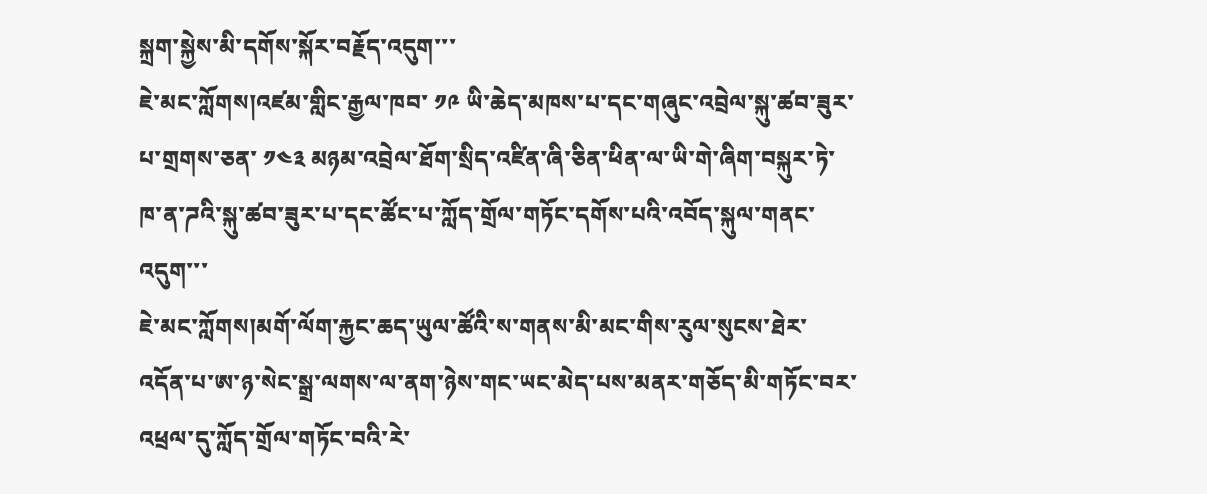སྐྲག་སྐྱེས་མི་དགོས་སྐོར་བརྗོད་འདུག་་་
ཇེ་མང་ཀློགས།འཛམ་གླིང་རྒྱལ་ཁབ་ ༡༩ ཡི་ཆེད་མཁས་པ་དང་གཞུང་འབྲེལ་སྐུ་ཚབ་ཟུར་པ་གྲགས་ཅན་ ༡༤༣ མཉམ་འབྲེལ་ཐོག་སྲིད་འཛིན་ཞི་ཅིན་ཕིན་ལ་ཡི་གེ་ཞིག་བསྐུར་ཏེ་ཁ་ན་ཌའི་སྐུ་ཚབ་ཟུར་པ་དང་ཚོང་པ་ཀློད་གྲོལ་གཏོང་དགོས་པའི་འབོད་སྐུལ་གནང་འདུག་་་
ཇེ་མང་ཀློགས།མགོ་ལོག་རྐྱང་ཆད་ཡུལ་ཚོའི་ས་གནས་མི་མང་གིས་རུལ་སུངས་ཐེར་འདོན་པ་ཨ་ཉ་སེང་སྒྲ་ལགས་ལ་ནག་ཉེས་གང་ཡང་མེད་པས་མནར་གཅོད་མི་གཏོང་བར་འཕྲལ་དུ་ཀློད་གྲོལ་གཏོང་བའི་རེ་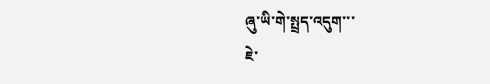ཞུ་ཡི་གེ་སྤྲད་འདུག་་་
ཇེ་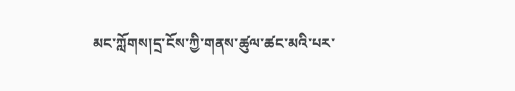མང་ཀློགས།དྲ་ངོས་ཀྱི་གནས་ཚུལ་ཚང་མའི་པར་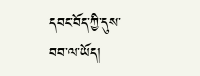དབང་བོད་ཀྱི་དུས་བབ་ལ་ཡོད།